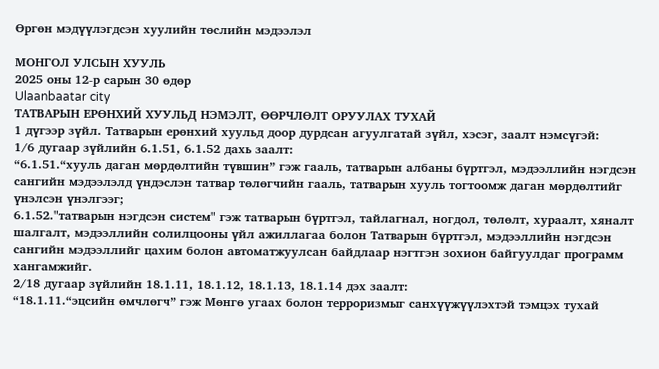Өргөн мэдүүлэгдсэн хуулийн төслийн мэдээлэл

МОНГОЛ УЛСЫН ХУУЛЬ
2025 оны 12-р сарын 30 өдөр
Ulaanbaatar city
ТАТВАРЫН ЕРӨНХИЙ ХУУЛЬД НЭМЭЛТ, ӨӨРЧЛӨЛТ ОРУУЛАХ ТУХАЙ
1 дүгээр зүйл. Татварын ерөнхий хуульд доор дурдсан агуулгатай зүйл, хэсэг, заалт нэмсүгэй:
1/6 дугаар зүйлийн 6.1.51, 6.1.52 дахь заалт:
“6.1.51.“хууль даган мөрдөлтийн түвшин” гэж гааль, татварын албаны бүртгэл, мэдээллийн нэгдсэн сангийн мэдээлэлд үндэслэн татвар төлөгчийн гааль, татварын хууль тогтоомж даган мөрдөлтийг үнэлсэн үнэлгээг;
6.1.52."татварын нэгдсэн систем" гэж татварын бүртгэл, тайлагнал, ногдол, төлөлт, хураалт, хяналт шалгалт, мэдээллийн солилцооны үйл ажиллагаа болон Татварын бүртгэл, мэдээллийн нэгдсэн сангийн мэдээллийг цахим болон автоматжуулсан байдлаар нэгтгэн зохион байгуулдаг программ хангамжийг.
2/18 дугаар зүйлийн 18.1.11, 18.1.12, 18.1.13, 18.1.14 дэх заалт:
“18.1.11.“эцсийн өмчлөгч” гэж Мөнгө угаах болон терроризмыг санхүүжүүлэхтэй тэмцэх тухай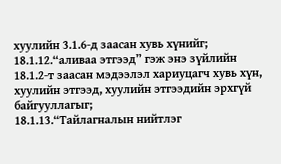хуулийн 3.1.6-д заасан хувь хүнийг;
18.1.12.“аливаа этгээд” гэж энэ зүйлийн 18.1.2-т заасан мэдээлэл хариуцагч хувь хүн, хуулийн этгээд, хуулийн этгээдийн эрхгүй байгууллагыг;
18.1.13.“Тайлагналын нийтлэг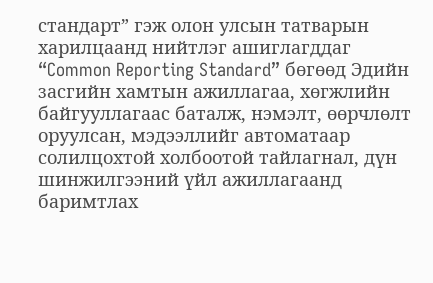стандарт” гэж олон улсын татварын харилцаанд нийтлэг ашиглагддаг “Common Reporting Standard” бөгөөд Эдийн засгийн хамтын ажиллагаа, хөгжлийн байгууллагаас баталж, нэмэлт, өөрчлөлт оруулсан, мэдээллийг автоматаар солилцохтой холбоотой тайлагнал, дүн шинжилгээний үйл ажиллагаанд баримтлах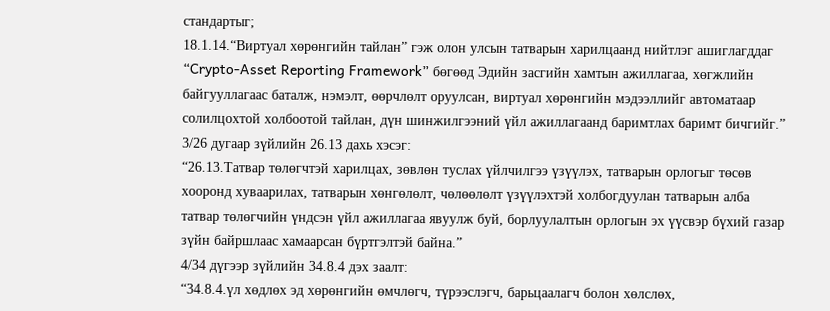стандартыг;
18.1.14.“Виртуал хөрөнгийн тайлан” гэж олон улсын татварын харилцаанд нийтлэг ашиглагддаг “Crypto-Asset Reporting Framework” бөгөөд Эдийн засгийн хамтын ажиллагаа, хөгжлийн байгууллагаас баталж, нэмэлт, өөрчлөлт оруулсан, виртуал хөрөнгийн мэдээллийг автоматаар солилцохтой холбоотой тайлан, дүн шинжилгээний үйл ажиллагаанд баримтлах баримт бичгийг.”
3/26 дугаар зүйлийн 26.13 дахь хэсэг:
“26.13.Татвар төлөгчтэй харилцах, зөвлөн туслах үйлчилгээ үзүүлэх, татварын орлогыг төсөв хооронд хуваарилах, татварын хөнгөлөлт, чөлөөлөлт үзүүлэхтэй холбогдуулан татварын алба татвар төлөгчийн үндсэн үйл ажиллагаа явуулж буй, борлуулалтын орлогын эх үүсвэр бүхий газар зүйн байршлаас хамаарсан бүртгэлтэй байна.”
4/34 дүгээр зүйлийн 34.8.4 дэх заалт:
“34.8.4.үл хөдлөх эд хөрөнгийн өмчлөгч, түрээслэгч, барьцаалагч болон хөлслөх,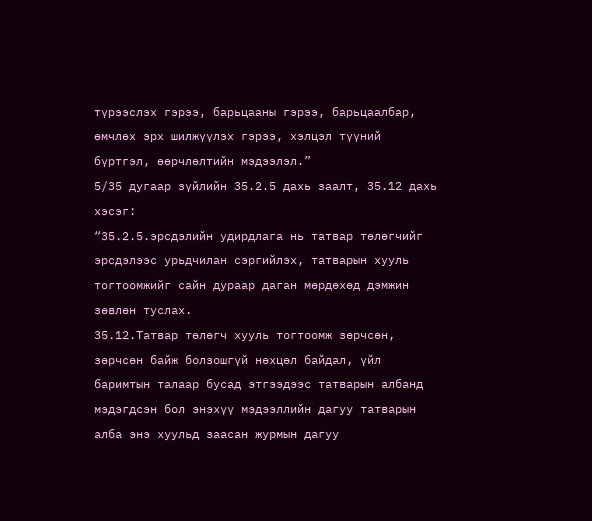түрээслэх гэрээ, барьцааны гэрээ, барьцаалбар, өмчлөх эрх шилжүүлэх гэрээ, хэлцэл түүний бүртгэл, өөрчлөлтийн мэдээлэл.”
5/35 дугаар зүйлийн 35.2.5 дахь заалт, 35.12 дахь хэсэг:
“35.2.5.эрсдэлийн удирдлага нь татвар төлөгчийг эрсдэлээс урьдчилан сэргийлэх, татварын хууль тогтоомжийг сайн дураар даган мөрдөхөд дэмжин зөвлөн туслах.
35.12.Татвар төлөгч хууль тогтоомж зөрчсөн, зөрчсөн байж болзошгүй нөхцөл байдал, үйл баримтын талаар бусад этгээдээс татварын албанд мэдэгдсэн бол энэхүү мэдээллийн дагуу татварын алба энэ хуульд заасан журмын дагуу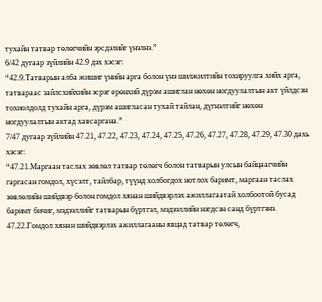тухайн татвар төлөгчийн эрсдэлийг үнэлнэ.”
6/42 дугаар зүйлийн 42.9 дэх хэсэг:
“42.9.Татварын алба жишиг үнийн арга болон үнэ шилжилтийн тохируулга хийх арга, татвараас зайлсхийхийн эсрэг ерөнхий дүрэм ашиглан нөхөн ногдуулалтын акт үйлдсэн тохиолдолд тухайн арга, дүрэм ашигласан тухай тайлан, дүгнэлтийг нөхөн ногдуулалтын актад хавсаргана.”
7/47 дугаар зүйлийн 47.21, 47.22, 47.23, 47.24, 47.25, 47.26, 47.27, 47.28, 47.29, 47.30 дахь хэсэг:
“47.21.Маргаан таслах зөвлөл татвар төлөгч болон татварын улсын байцаагчийн гаргасан гомдол, хүсэлт, тайлбар, түүнд холбогдох нотлох баримт, маргаан таслах зөвлөлийн шийдвэр болон гомдол хянан шийдвэрлэх ажиллагаатай холбоотой бусад баримт бичиг, мэдээллийг татварын бүртгэл, мэдээллийн нэгдсэн санд бүртгэнэ.
47.22.Гомдол хянан шийдвэрлэх ажиллагааны явцад татвар төлөгч,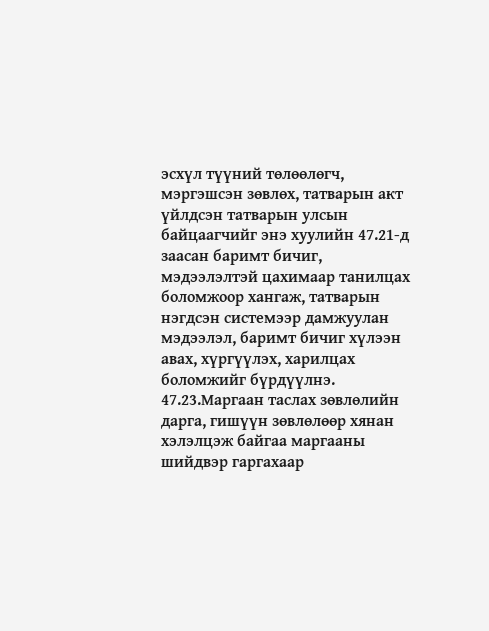эсхүл түүний төлөөлөгч, мэргэшсэн зөвлөх, татварын акт үйлдсэн татварын улсын байцаагчийг энэ хуулийн 47.21-д заасан баримт бичиг, мэдээлэлтэй цахимаар танилцах боломжоор хангаж, татварын нэгдсэн системээр дамжуулан мэдээлэл, баримт бичиг хүлээн авах, хүргүүлэх, харилцах боломжийг бүрдүүлнэ.
47.23.Маргаан таслах зөвлөлийн дарга, гишүүн зөвлөлөөр хянан хэлэлцэж байгаа маргааны шийдвэр гаргахаар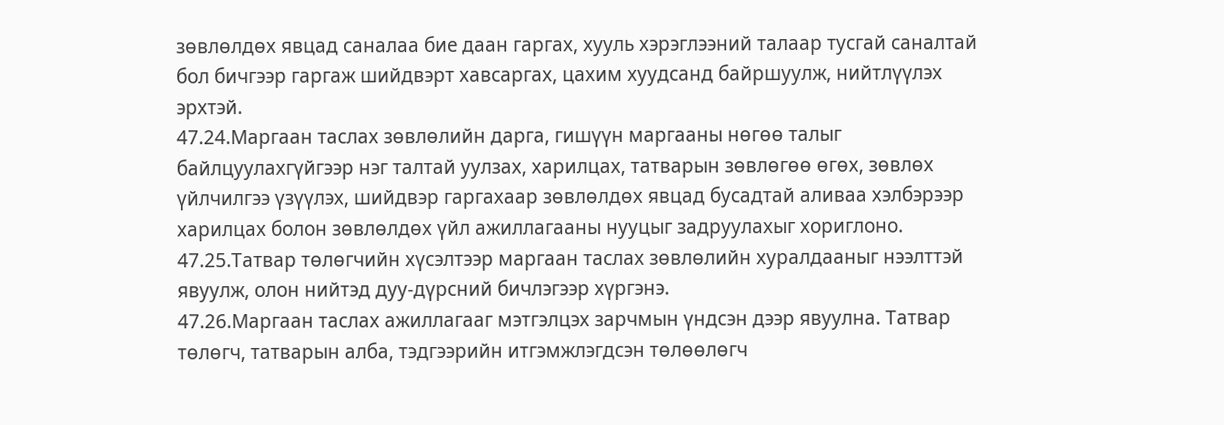зөвлөлдөх явцад саналаа бие даан гаргах, хууль хэрэглээний талаар тусгай саналтай бол бичгээр гаргаж шийдвэрт хавсаргах, цахим хуудсанд байршуулж, нийтлүүлэх эрхтэй.
47.24.Маргаан таслах зөвлөлийн дарга, гишүүн маргааны нөгөө талыг байлцуулахгүйгээр нэг талтай уулзах, харилцах, татварын зөвлөгөө өгөх, зөвлөх үйлчилгээ үзүүлэх, шийдвэр гаргахаар зөвлөлдөх явцад бусадтай аливаа хэлбэрээр харилцах болон зөвлөлдөх үйл ажиллагааны нууцыг задруулахыг хориглоно.
47.25.Татвар төлөгчийн хүсэлтээр маргаан таслах зөвлөлийн хуралдааныг нээлттэй явуулж, олон нийтэд дуу-дүрсний бичлэгээр хүргэнэ.
47.26.Маргаан таслах ажиллагааг мэтгэлцэх зарчмын үндсэн дээр явуулна. Татвар төлөгч, татварын алба, тэдгээрийн итгэмжлэгдсэн төлөөлөгч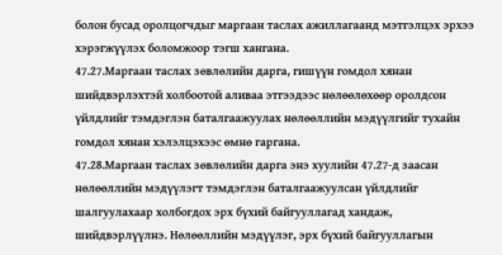болон бусад оролцогчдыг маргаан таслах ажиллагаанд мэтгэлцэх эрхээ хэрэгжүүлэх боломжоор тэгш хангана.
47.27.Маргаан таслах зөвлөлийн дарга, гишүүн гомдол хянан шийдвэрлэхтэй холбоотой аливаа этгээдээс нөлөөлөхөөр оролдсон үйлдлийг тэмдэглэн баталгаажуулах нөлөөллийн мэдүүлгийг тухайн гомдол хянан хэлэлцэхээс өмнө гаргана.
47.28.Маргаан таслах зөвлөлийн дарга энэ хуулийн 47.27-д заасан нөлөөллийн мэдүүлэгт тэмдэглэн баталгаажуулсан үйлдлийг шалгуулахаар холбогдох эрх бүхий байгууллагад хандаж, шийдвэрлүүлнэ. Нөлөөллийн мэдүүлэг, эрх бүхий байгууллагын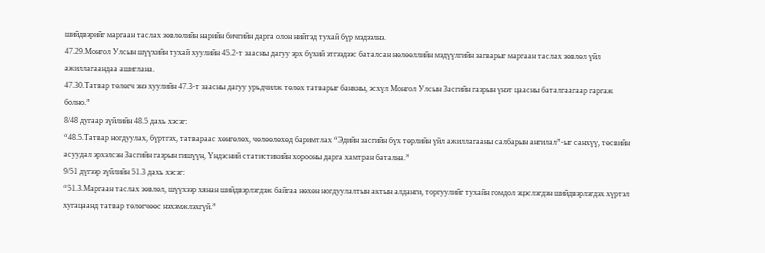шийдвэрийг маргаан таслах зөвлөлийн нарийн бичгийн дарга олон нийтэд тухай бүр мэдээлнэ.
47.29.Монгол Улсын шүүхийн тухай хуулийн 45.2-т заасны дагуу эрх бүхий этгээдээс баталсан нөлөөллийн мэдүүлгийн загварыг маргаан таслах зөвлөл үйл ажиллагаандаа ашиглана.
47.30.Татвар төлөгч энэ хуулийн 47.3-т заасны дагуу урьдчилж төлөх татварыг банкны, эсхүл Монгол Улсын Засгийн газрын үнэт цаасны баталгаагаар гаргаж болно.”
8/48 дугаар зүйлийн 48.5 дахь хэсэг:
“48.5.Татвар ногдуулах, бүртгэх, татвараас хөнгөлөх, чөлөөлөхөд баримтлах “Эдийн засгийн бүх төрлийн үйл ажиллагааны салбарын ангилал”-ыг санхүү, төсвийн асуудал эрхэлсэн Засгийн газрын гишүүн, Үндэсний статистикийн хорооны дарга хамтран батална.”
9/51 дүгээр зүйлийн 51.3 дахь хэсэг:
“51.3.Маргаан таслах зөвлөл, шүүхээр хянан шийдвэрлэгдэж байгаа нөхөн ногдуулалтын актын алданги, торгуулийг тухайн гомдол эцэслэгдэн шийдвэрлэгдэх хүртэл хугацаанд татвар төлөгчөөс нэхэмжлэхгүй.”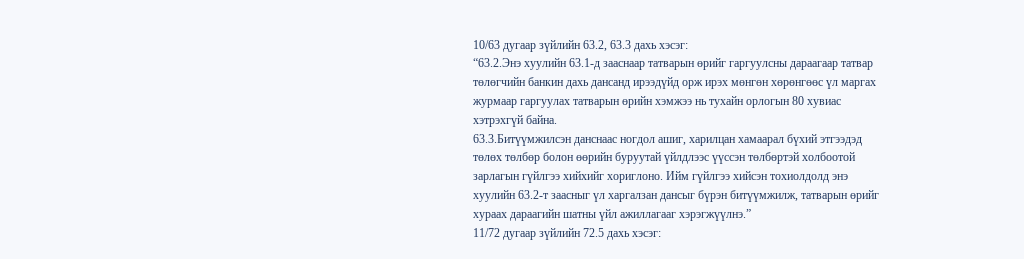10/63 дугаар зүйлийн 63.2, 63.3 дахь хэсэг:
“63.2.Энэ хуулийн 63.1-д зааснаар татварын өрийг гаргуулсны дараагаар татвар төлөгчийн банкин дахь дансанд ирээдүйд орж ирэх мөнгөн хөрөнгөөс үл маргах журмаар гаргуулах татварын өрийн хэмжээ нь тухайн орлогын 80 хувиас хэтрэхгүй байна.
63.3.Битүүмжилсэн данснаас ногдол ашиг, харилцан хамаарал бүхий этгээдэд төлөх төлбөр болон өөрийн буруутай үйлдлээс үүссэн төлбөртэй холбоотой зарлагын гүйлгээ хийхийг хориглоно. Ийм гүйлгээ хийсэн тохиолдолд энэ хуулийн 63.2-т заасныг үл харгалзан дансыг бүрэн битүүмжилж, татварын өрийг хураах дараагийн шатны үйл ажиллагааг хэрэгжүүлнэ.”
11/72 дугаар зүйлийн 72.5 дахь хэсэг: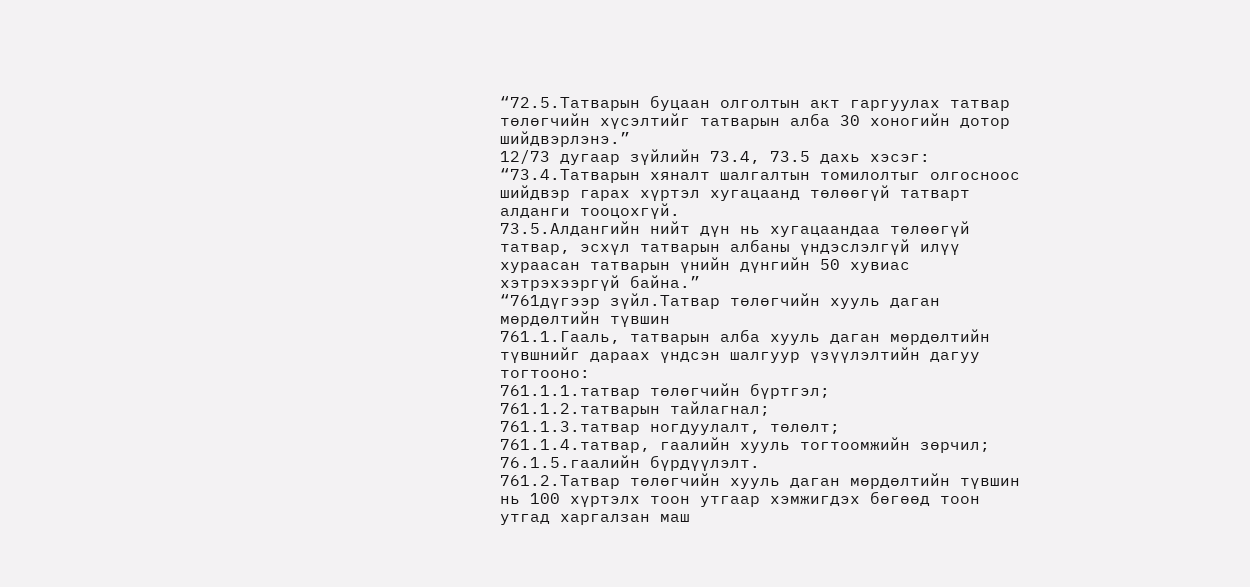“72.5.Татварын буцаан олголтын акт гаргуулах татвар төлөгчийн хүсэлтийг татварын алба 30 хоногийн дотор шийдвэрлэнэ.”
12/73 дугаар зүйлийн 73.4, 73.5 дахь хэсэг:
“73.4.Татварын хяналт шалгалтын томилолтыг олгосноос шийдвэр гарах хүртэл хугацаанд төлөөгүй татварт алданги тооцохгүй.
73.5.Алдангийн нийт дүн нь хугацаандаа төлөөгүй татвар, эсхүл татварын албаны үндэслэлгүй илүү хураасан татварын үнийн дүнгийн 50 хувиас хэтрэхээргүй байна.”
“761дүгээр зүйл.Татвар төлөгчийн хууль даган мөрдөлтийн түвшин
761.1.Гааль, татварын алба хууль даган мөрдөлтийн түвшнийг дараах үндсэн шалгуур үзүүлэлтийн дагуу тогтооно:
761.1.1.татвар төлөгчийн бүртгэл;
761.1.2.татварын тайлагнал;
761.1.3.татвар ногдуулалт, төлөлт;
761.1.4.татвар, гаалийн хууль тогтоомжийн зөрчил;
76.1.5.гаалийн бүрдүүлэлт.
761.2.Татвар төлөгчийн хууль даган мөрдөлтийн түвшин нь 100 хүртэлх тоон утгаар хэмжигдэх бөгөөд тоон утгад харгалзан маш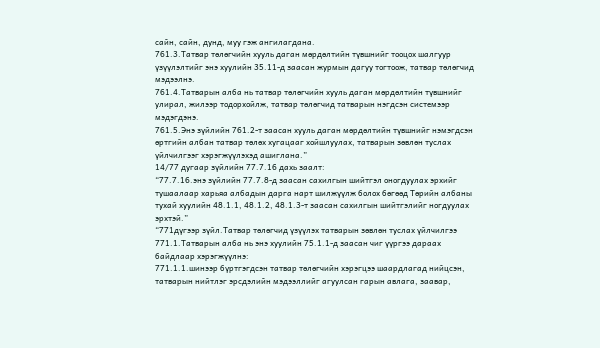сайн, сайн, дунд, муу гэж ангилагдана.
761.3.Татвар төлөгчийн хууль даган мөрдөлтийн түвшнийг тооцох шалгуур үзүүлэлтийг энэ хуулийн 35.11-д заасан журмын дагуу тогтоож, татвар төлөгчид мэдээлнэ.
761.4.Татварын алба нь татвар төлөгчийн хууль даган мөрдөлтийн түвшнийг улирал, жилээр тодорхойлж, татвар төлөгчид татварын нэгдсэн системээр мэдэгдэнэ.
761.5.Энэ зүйлийн 761.2-т заасан хууль даган мөрдөлтийн түвшнийг нэмэгдсэн өртгийн албан татвар төлөх хугацааг хойшлуулах, татварын зөвлөн туслах үйлчилгээг хэрэгжүүлэхэд ашиглана.”
14/77 дугаар зүйлийн 77.7.16 дахь заалт:
“77.7.16.энэ зүйлийн 77.7.8-д заасан сахилгын шийтгэл оногдуулах эрхийг тушаалаар харьяа албадын дарга нарт шилжүүлж болох бөгөөд Төрийн албаны тухай хуулийн 48.1.1, 48.1.2, 48.1.3-т заасан сахилгын шийтгэлийг ногдуулах эрхтэй.”
“771дүгээр зүйл.Татвар төлөгчид үзүүлэх татварын зөвлөн туслах үйлчилгээ
771.1.Татварын алба нь энэ хуулийн 75.1.1-д заасан чиг үүргээ дараах байдлаар хэрэгжүүлнэ:
771.1.1.шинээр бүртгэгдсэн татвар төлөгчийн хэрэгцээ шаардлагад нийцсэн, татварын нийтлэг эрсдэлийн мэдээллийг агуулсан гарын авлага, заавар,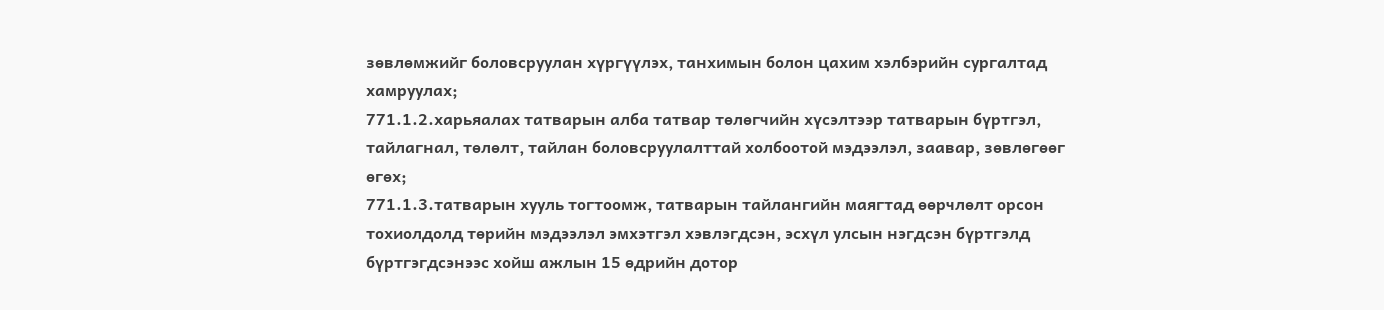зөвлөмжийг боловсруулан хүргүүлэх, танхимын болон цахим хэлбэрийн сургалтад хамруулах;
771.1.2.харьяалах татварын алба татвар төлөгчийн хүсэлтээр татварын бүртгэл, тайлагнал, төлөлт, тайлан боловсруулалттай холбоотой мэдээлэл, заавар, зөвлөгөөг өгөх;
771.1.3.татварын хууль тогтоомж, татварын тайлангийн маягтад өөрчлөлт орсон тохиолдолд төрийн мэдээлэл эмхэтгэл хэвлэгдсэн, эсхүл улсын нэгдсэн бүртгэлд бүртгэгдсэнээс хойш ажлын 15 өдрийн дотор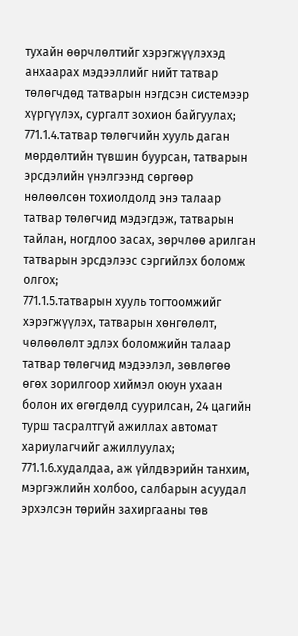тухайн өөрчлөлтийг хэрэгжүүлэхэд анхаарах мэдээллийг нийт татвар төлөгчдөд татварын нэгдсэн системээр хүргүүлэх, сургалт зохион байгуулах;
771.1.4.татвар төлөгчийн хууль даган мөрдөлтийн түвшин буурсан, татварын эрсдэлийн үнэлгээнд сөргөөр нөлөөлсөн тохиолдолд энэ талаар татвар төлөгчид мэдэгдэж, татварын тайлан, ногдлоо засах, зөрчлөө арилган татварын эрсдэлээс сэргийлэх боломж олгох;
771.1.5.татварын хууль тогтоомжийг хэрэгжүүлэх, татварын хөнгөлөлт, чөлөөлөлт эдлэх боломжийн талаар татвар төлөгчид мэдээлэл, зөвлөгөө өгөх зорилгоор хиймэл оюун ухаан болон их өгөгдөлд суурилсан, 24 цагийн турш тасралтгүй ажиллах автомат хариулагчийг ажиллуулах;
771.1.6.худалдаа, аж үйлдвэрийн танхим, мэргэжлийн холбоо, салбарын асуудал эрхэлсэн төрийн захиргааны төв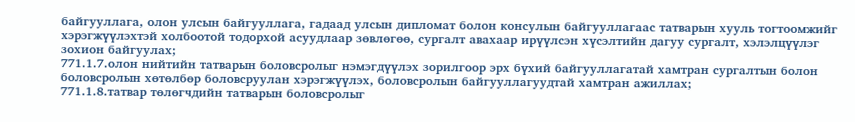байгууллага, олон улсын байгууллага, гадаад улсын дипломат болон консулын байгууллагаас татварын хууль тогтоомжийг хэрэгжүүлэхтэй холбоотой тодорхой асуудлаар зөвлөгөө, сургалт авахаар ирүүлсэн хүсэлтийн дагуу сургалт, хэлэлцүүлэг зохион байгуулах;
771.1.7.олон нийтийн татварын боловсролыг нэмэгдүүлэх зорилгоор эрх бүхий байгууллагатай хамтран сургалтын болон боловсролын хөтөлбөр боловсруулан хэрэгжүүлэх, боловсролын байгууллагуудтай хамтран ажиллах;
771.1.8.татвар төлөгчдийн татварын боловсролыг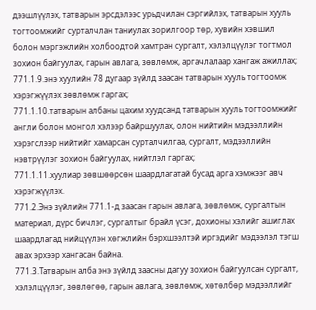дээшлүүлэх, татварын эрсдэлээс урьдчилан сэргийлэх, татварын хууль тогтоомжийг сурталчлан таниулах зорилгоор төр, хувийн хэвшил болон мэргэжлийн холбоодтой хамтран сургалт, хэлэлцүүлэг тогтмол зохион байгуулах, гарын авлага, зөвлөмж, аргачлалаар хангаж ажиллах;
771.1.9.энэ хуулийн 78 дугаар зүйлд заасан татварын хууль тогтоомж хэрэгжүүлэх зөвлөмж гаргах;
771.1.10.татварын албаны цахим хуудсанд татварын хууль тогтоомжийг англи болон монгол хэлээр байршуулах, олон нийтийн мэдээллийн хэрэгслээр нийтийг хамарсан сурталчилгаа, сургалт, мэдээллийн нэвтрүүлэг зохион байгуулах, нийтлэл гаргах;
771.1.11.хуулиар зөвшөөрсөн шаардлагатай бусад арга хэмжээг авч хэрэгжүүлэх.
771.2.Энэ зүйлийн 771.1-д заасан гарын авлага, зөвлөмж, сургалтын материал, дүрс бичлэг, сургалтыг брайл үсэг, дохионы хэлийг ашиглах шаардлагад нийцүүлэн хөгжлийн бэрхшээлтэй иргэдийг мэдээлэл тэгш авах эрхээр хангасан байна.
771.3.Татварын алба энэ зүйлд заасны дагуу зохион байгуулсан сургалт, хэлэлцүүлэг, зөвлөгөө, гарын авлага, зөвлөмж, хөтөлбөр мэдээллийг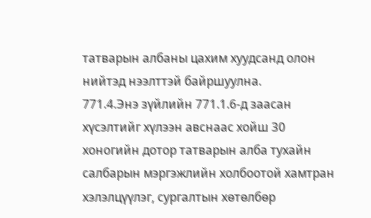татварын албаны цахим хуудсанд олон нийтэд нээлттэй байршуулна.
771.4.Энэ зүйлийн 771.1.6-д заасан хүсэлтийг хүлээн авснаас хойш 30 хоногийн дотор татварын алба тухайн салбарын мэргэжлийн холбоотой хамтран хэлэлцүүлэг, сургалтын хөтөлбөр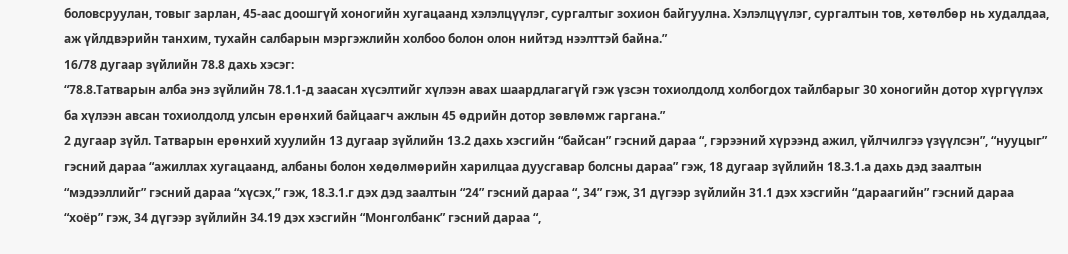боловсруулан, товыг зарлан, 45-аас доошгүй хоногийн хугацаанд хэлэлцүүлэг, сургалтыг зохион байгуулна. Хэлэлцүүлэг, сургалтын тов, хөтөлбөр нь худалдаа, аж үйлдвэрийн танхим, тухайн салбарын мэргэжлийн холбоо болон олон нийтэд нээлттэй байна.”
16/78 дугаар зүйлийн 78.8 дахь хэсэг:
“78.8.Татварын алба энэ зүйлийн 78.1.1-д заасан хүсэлтийг хүлээн авах шаардлагагүй гэж үзсэн тохиолдолд холбогдох тайлбарыг 30 хоногийн дотор хүргүүлэх ба хүлээн авсан тохиолдолд улсын ерөнхий байцаагч ажлын 45 өдрийн дотор зөвлөмж гаргана.”
2 дугаар зүйл. Татварын ерөнхий хуулийн 13 дугаар зүйлийн 13.2 дахь хэсгийн “байсан” гэсний дараа “, гэрээний хүрээнд ажил, үйлчилгээ үзүүлсэн”, “нууцыг” гэсний дараа “ажиллах хугацаанд, албаны болон хөдөлмөрийн харилцаа дуусгавар болсны дараа” гэж, 18 дугаар зүйлийн 18.3.1.а дахь дэд заалтын “мэдээллийг” гэсний дараа “хүсэх,” гэж, 18.3.1.г дэх дэд заалтын “24” гэсний дараа “, 34” гэж, 31 дүгээр зүйлийн 31.1 дэх хэсгийн “дараагийн” гэсний дараа “хоёр” гэж, 34 дүгээр зүйлийн 34.19 дэх хэсгийн “Монголбанк” гэсний дараа “,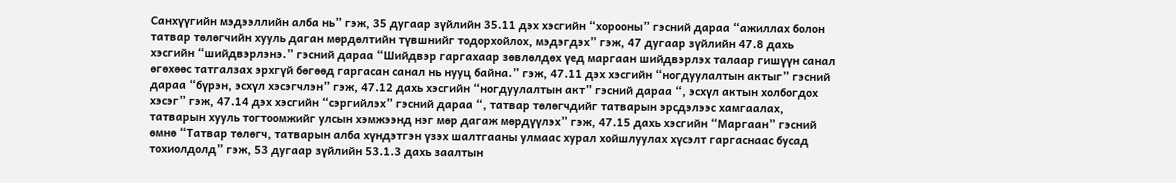Санхүүгийн мэдээллийн алба нь” гэж, 35 дугаар зүйлийн 35.11 дэх хэсгийн “хорооны” гэсний дараа “ажиллах болон татвар төлөгчийн хууль даган мөрдөлтийн түвшнийг тодорхойлох, мэдэгдэх” гэж, 47 дугаар зүйлийн 47.8 дахь хэсгийн “шийдвэрлэнэ.” гэсний дараа “Шийдвэр гаргахаар зөвлөлдөх үед маргаан шийдвэрлэх талаар гишүүн санал өгөхөөс татгалзах эрхгүй бөгөөд гаргасан санал нь нууц байна.” гэж, 47.11 дэх хэсгийн “ногдуулалтын актыг” гэсний дараа “бүрэн, эсхүл хэсэгчлэн” гэж, 47.12 дахь хэсгийн “ногдуулалтын акт” гэсний дараа “, эсхүл актын холбогдох хэсэг” гэж, 47.14 дэх хэсгийн “сэргийлэх” гэсний дараа “, татвар төлөгчдийг татварын эрсдэлээс хамгаалах, татварын хууль тогтоомжийг улсын хэмжээнд нэг мөр дагаж мөрдүүлэх” гэж, 47.15 дахь хэсгийн “Маргаан” гэсний өмнө “Татвар төлөгч, татварын алба хүндэтгэн үзэх шалтгааны улмаас хурал хойшлуулах хүсэлт гаргаснаас бусад тохиолдолд” гэж, 53 дугаар зүйлийн 53.1.3 дахь заалтын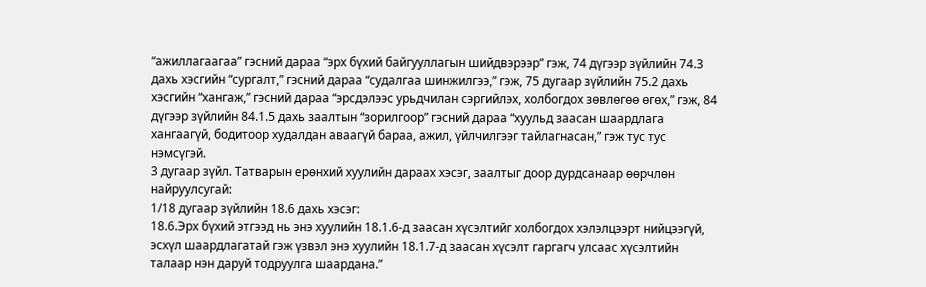“ажиллагаагаа” гэсний дараа “эрх бүхий байгууллагын шийдвэрээр” гэж, 74 дүгээр зүйлийн 74.3 дахь хэсгийн “сургалт,” гэсний дараа “судалгаа шинжилгээ,” гэж, 75 дугаар зүйлийн 75.2 дахь хэсгийн “хангаж,” гэсний дараа “эрсдэлээс урьдчилан сэргийлэх, холбогдох зөвлөгөө өгөх,” гэж, 84 дүгээр зүйлийн 84.1.5 дахь заалтын “зорилгоор” гэсний дараа “хуульд заасан шаардлага хангаагүй, бодитоор худалдан аваагүй бараа, ажил, үйлчилгээг тайлагнасан,” гэж тус тус нэмсүгэй.
3 дугаар зүйл. Татварын ерөнхий хуулийн дараах хэсэг, заалтыг доор дурдсанаар өөрчлөн найруулсугай:
1/18 дугаар зүйлийн 18.6 дахь хэсэг:
18.6.Эрх бүхий этгээд нь энэ хуулийн 18.1.6-д заасан хүсэлтийг холбогдох хэлэлцээрт нийцээгүй, эсхүл шаардлагатай гэж үзвэл энэ хуулийн 18.1.7-д заасан хүсэлт гаргагч улсаас хүсэлтийн талаар нэн даруй тодруулга шаардана.”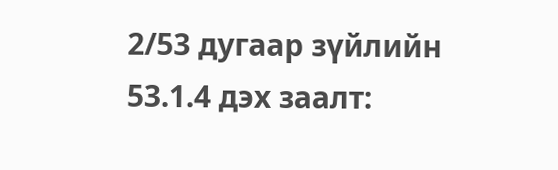2/53 дугаар зүйлийн 53.1.4 дэх заалт: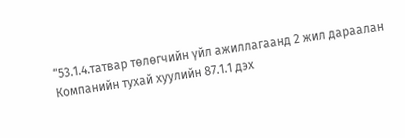“53.1.4.татвар төлөгчийн үйл ажиллагаанд 2 жил дараалан Компанийн тухай хуулийн 87.1.1 дэх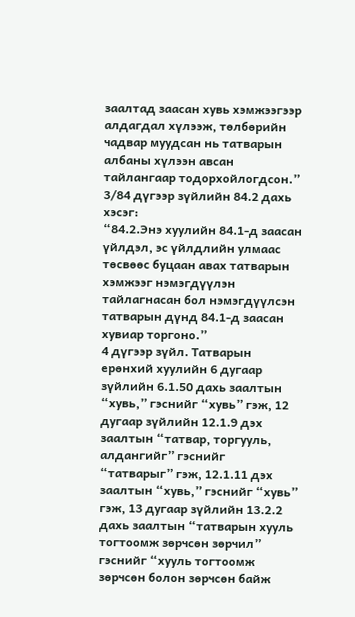заалтад заасан хувь хэмжээгээр алдагдал хүлээж, төлбөрийн чадвар муудсан нь татварын албаны хүлээн авсан тайлангаар тодорхойлогдсон.”
3/84 дүгээр зүйлийн 84.2 дахь хэсэг:
“84.2.Энэ хуулийн 84.1-д заасан үйлдэл, эс үйлдлийн улмаас төсвөөс буцаан авах татварын хэмжээг нэмэгдүүлэн тайлагнасан бол нэмэгдүүлсэн татварын дүнд 84.1-д заасан хувиар торгоно.”
4 дүгээр зүйл. Татварын ерөнхий хуулийн 6 дугаар зүйлийн 6.1.50 дахь заалтын “хувь,” гэснийг “хувь” гэж, 12 дугаар зүйлийн 12.1.9 дэх заалтын “татвар, торгууль, алдангийг” гэснийг “татварыг” гэж, 12.1.11 дэх заалтын “хувь,” гэснийг “хувь” гэж, 13 дугаар зүйлийн 13.2.2 дахь заалтын “татварын хууль тогтоомж зөрчсөн зөрчил” гэснийг “хууль тогтоомж зөрчсөн болон зөрчсөн байж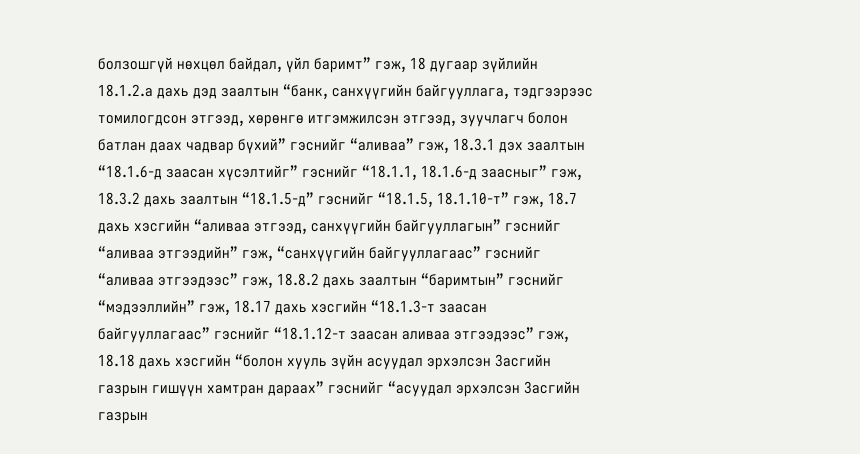болзошгүй нөхцөл байдал, үйл баримт” гэж, 18 дугаар зүйлийн 18.1.2.а дахь дэд заалтын “банк, санхүүгийн байгууллага, тэдгээрээс томилогдсон этгээд, хөрөнгө итгэмжилсэн этгээд, зуучлагч болон батлан даах чадвар бүхий” гэснийг “аливаа” гэж, 18.3.1 дэх заалтын “18.1.6-д заасан хүсэлтийг” гэснийг “18.1.1, 18.1.6-д заасныг” гэж, 18.3.2 дахь заалтын “18.1.5-д” гэснийг “18.1.5, 18.1.10-т” гэж, 18.7 дахь хэсгийн “аливаа этгээд, санхүүгийн байгууллагын” гэснийг “аливаа этгээдийн” гэж, “санхүүгийн байгууллагаас” гэснийг “аливаа этгээдээс” гэж, 18.8.2 дахь заалтын “баримтын” гэснийг “мэдээллийн” гэж, 18.17 дахь хэсгийн “18.1.3-т заасан байгууллагаас” гэснийг “18.1.12-т заасан аливаа этгээдээс” гэж, 18.18 дахь хэсгийн “болон хууль зүйн асуудал эрхэлсэн Засгийн газрын гишүүн хамтран дараах” гэснийг “асуудал эрхэлсэн Засгийн газрын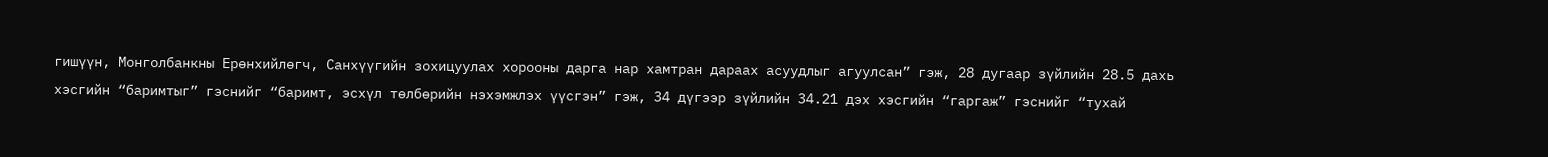гишүүн, Монголбанкны Ерөнхийлөгч, Санхүүгийн зохицуулах хорооны дарга нар хамтран дараах асуудлыг агуулсан” гэж, 28 дугаар зүйлийн 28.5 дахь хэсгийн “баримтыг” гэснийг “баримт, эсхүл төлбөрийн нэхэмжлэх үүсгэн” гэж, 34 дүгээр зүйлийн 34.21 дэх хэсгийн “гаргаж” гэснийг “тухай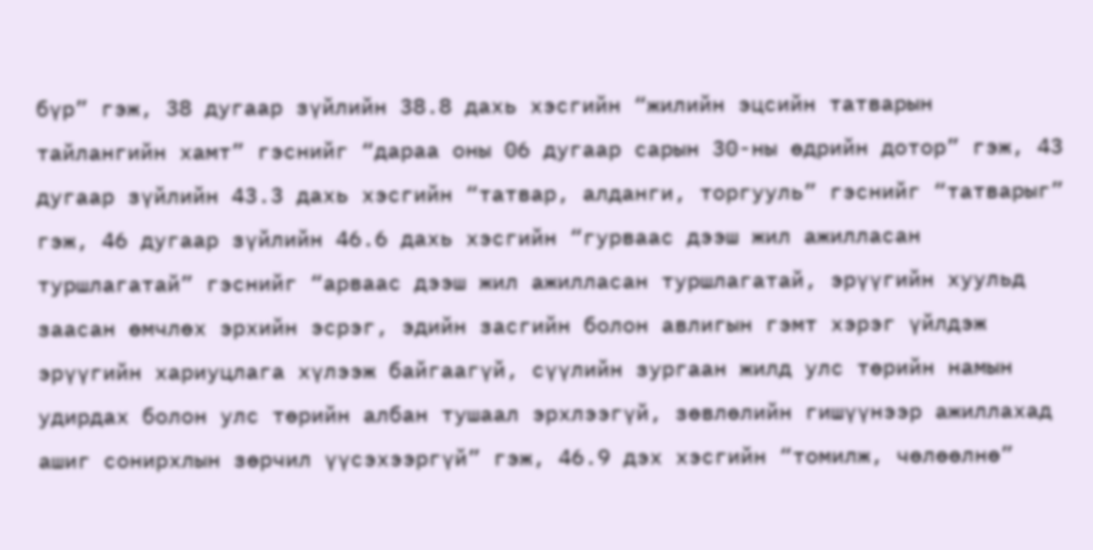бүр” гэж, 38 дугаар зүйлийн 38.8 дахь хэсгийн “жилийн эцсийн татварын тайлангийн хамт” гэснийг “дараа оны 06 дугаар сарын 30-ны өдрийн дотор” гэж, 43 дугаар зүйлийн 43.3 дахь хэсгийн “татвар, алданги, торгууль” гэснийг “татварыг” гэж, 46 дугаар зүйлийн 46.6 дахь хэсгийн “гурваас дээш жил ажилласан туршлагатай” гэснийг “арваас дээш жил ажилласан туршлагатай, эрүүгийн хуульд заасан өмчлөх эрхийн эсрэг, эдийн засгийн болон авлигын гэмт хэрэг үйлдэж эрүүгийн хариуцлага хүлээж байгаагүй, сүүлийн зургаан жилд улс төрийн намын удирдах болон улс төрийн албан тушаал эрхлээгүй, зөвлөлийн гишүүнээр ажиллахад ашиг сонирхлын зөрчил үүсэхээргүй” гэж, 46.9 дэх хэсгийн “томилж, чөлөөлнө”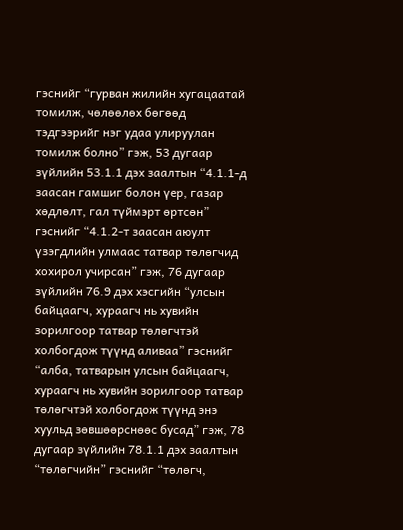гэснийг “гурван жилийн хугацаатай томилж, чөлөөлөх бөгөөд тэдгээрийг нэг удаа улируулан томилж болно” гэж, 53 дугаар зүйлийн 53.1.1 дэх заалтын “4.1.1-д заасан гамшиг болон үер, газар хөдлөлт, гал түймэрт өртсөн” гэснийг “4.1.2-т заасан аюулт үзэгдлийн улмаас татвар төлөгчид хохирол учирсан” гэж, 76 дугаар зүйлийн 76.9 дэх хэсгийн “улсын байцаагч, хураагч нь хувийн зорилгоор татвар төлөгчтэй холбогдож түүнд аливаа” гэснийг “алба, татварын улсын байцаагч, хураагч нь хувийн зорилгоор татвар төлөгчтэй холбогдож түүнд энэ хуульд зөвшөөрснөөс бусад” гэж, 78 дугаар зүйлийн 78.1.1 дэх заалтын “төлөгчийн” гэснийг “төлөгч,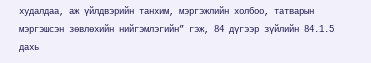худалдаа, аж үйлдвэрийн танхим, мэргэжлийн холбоо, татварын мэргэшсэн зөвлөхийн нийгэмлэгийн” гэж, 84 дүгээр зүйлийн 84.1.5 дахь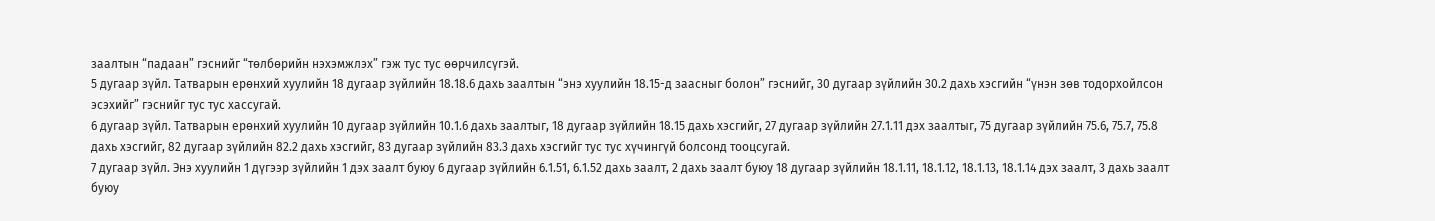заалтын “падаан” гэснийг “төлбөрийн нэхэмжлэх” гэж тус тус өөрчилсүгэй.
5 дугаар зүйл. Татварын ерөнхий хуулийн 18 дугаар зүйлийн 18.18.6 дахь заалтын “энэ хуулийн 18.15-д заасныг болон” гэснийг, 30 дугаар зүйлийн 30.2 дахь хэсгийн “үнэн зөв тодорхойлсон эсэхийг” гэснийг тус тус хассугай.
6 дугаар зүйл. Татварын ерөнхий хуулийн 10 дугаар зүйлийн 10.1.6 дахь заалтыг, 18 дугаар зүйлийн 18.15 дахь хэсгийг, 27 дугаар зүйлийн 27.1.11 дэх заалтыг, 75 дугаар зүйлийн 75.6, 75.7, 75.8 дахь хэсгийг, 82 дугаар зүйлийн 82.2 дахь хэсгийг, 83 дугаар зүйлийн 83.3 дахь хэсгийг тус тус хүчингүй болсонд тооцсугай.
7 дугаар зүйл. Энэ хуулийн 1 дүгээр зүйлийн 1 дэх заалт буюу 6 дугаар зүйлийн 6.1.51, 6.1.52 дахь заалт, 2 дахь заалт буюу 18 дугаар зүйлийн 18.1.11, 18.1.12, 18.1.13, 18.1.14 дэх заалт, 3 дахь заалт буюу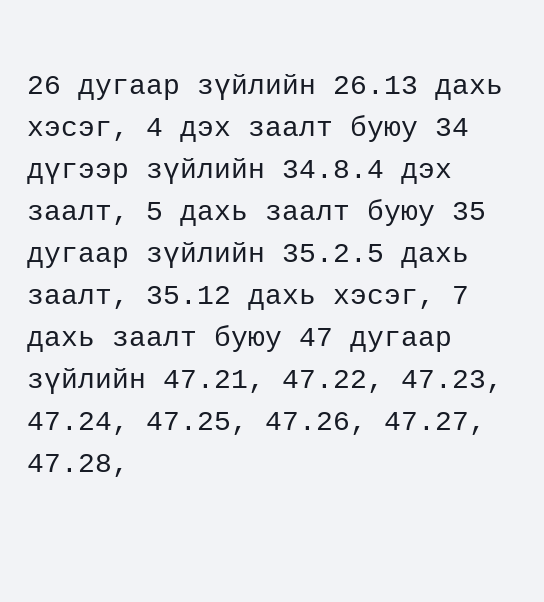26 дугаар зүйлийн 26.13 дахь хэсэг, 4 дэх заалт буюу 34 дүгээр зүйлийн 34.8.4 дэх заалт, 5 дахь заалт буюу 35 дугаар зүйлийн 35.2.5 дахь заалт, 35.12 дахь хэсэг, 7 дахь заалт буюу 47 дугаар зүйлийн 47.21, 47.22, 47.23, 47.24, 47.25, 47.26, 47.27, 47.28,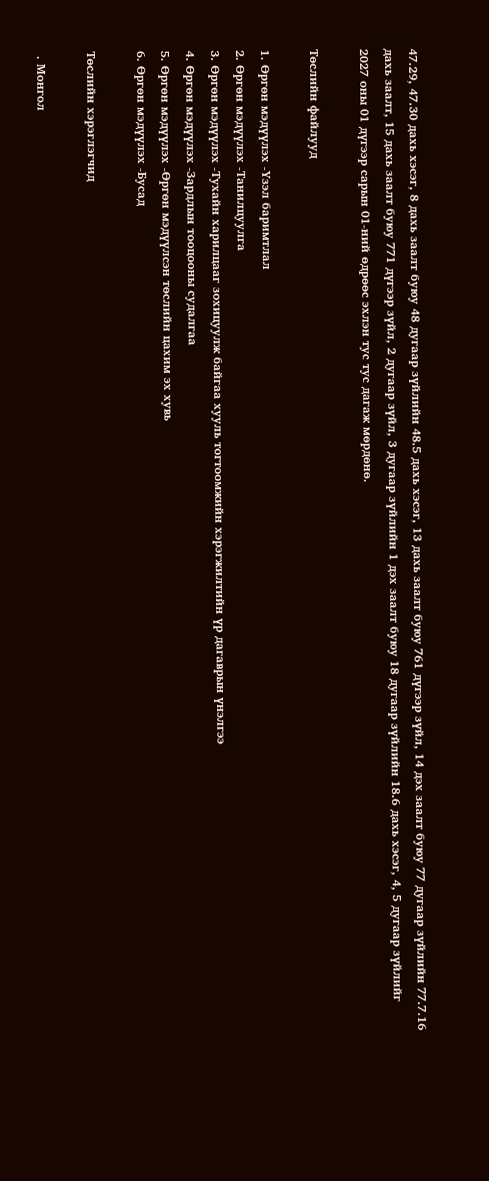47.29, 47.30 дахь хэсэг, 8 дахь заалт буюу 48 дугаар зүйлийн 48.5 дахь хэсэг, 13 дахь заалт буюу 761 дүгээр зүйл, 14 дэх заалт буюу 77 дугаар зүйлийн 77.7.16 дахь заалт, 15 дахь заалт буюу 771 дүгээр зүйл, 2 дугаар зүйл, 3 дугаар зүйлийн 1 дэх заалт буюу 18 дугаар зүйлийн 18.6 дахь хэсэг, 4, 5 дугаар зүйлийг 2027 оны 01 дүгээр сарын 01-ний өдрөөс эхлэн тус тус дагаж мөрдөнө.

Төслийн файлууд

1. Өргөн мэдүүлэх -Үзэл баримтлал
2. Өргөн мэдүүлэх -Танилцуулга
3. Өргөн мэдүүлэх -Тухайн харилцааг зохицуулж байгаа хууль тогтоомжийн хэрэгжилтийн үр дагаврын үнэлгээ
4. Өргөн мэдүүлэх -Зардлын тооцооны судалгаа
5. Өргөн мэдүүлэх -Өргөн мэдүүлсэн төслийн цахим эх хувь
6. Өргөн мэдүүлэх -Бусад

Төслийн хэрэглэгчид

 . Монгол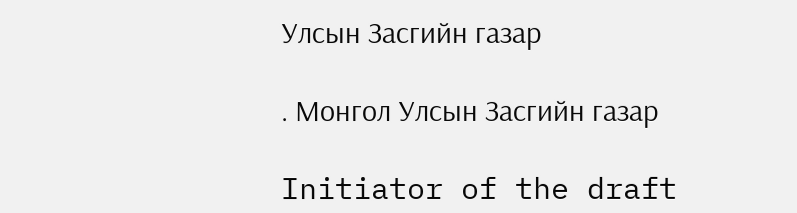Улсын Засгийн газар

. Монгол Улсын Засгийн газар

Initiator of the draft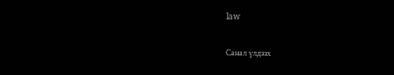law

Санал үлдээх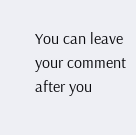You can leave your comment after you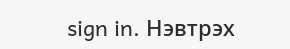sign in. Нэвтрэх